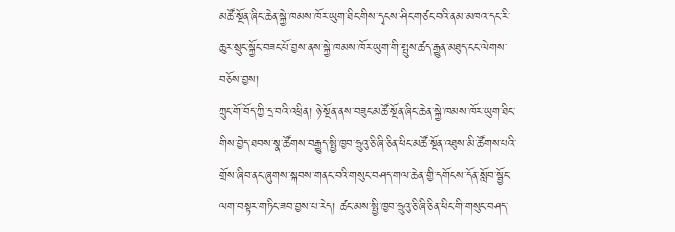མཚོ་སྔོན་ཞིང་ཆེན་སྐྱེ་ཁམས་ཁོར་ཡུག་ཐིང་གིས་དྭངས་ཤིང་གཙང་བའི་ནམ་མཁའ་དང་རི་ཆུར་སྲུང་སྐྱོང་བཟང་པོ་བྱས་ནས་སྐྱེ་ཁམས་ཁོར་ཡུག་གི་སྤུས་ཚད་རྒྱུན་མཐུད་ངང་ལེགས་བཅོས་བྱས།
ཀྲུང་གོ་བོད་ཀྱི་དྲ་བའི་འཕྲིན། ཉེ་སྔོན་ནས་བཟུང་མཚོ་སྔོན་ཞིང་ཆེན་སྐྱེ་ཁམས་ཁོར་ཡུག་ཐིང་གིས་བྱེད་ཐབས་སྣ་ཚོགས་བརྒྱུད་སྤྱི་ཁྱབ་ཧྲུའུ་ཅི་ཞི་ཅིན་ཕིང་མཚོ་སྔོན་འཐུས་མི་ཚོགས་པའི་གྲོས་ཞིབ་ནང་ཞུགས་སྐབས་གནང་བའི་གསུང་བཤད་གལ་ཆེན་གྱི་དགོངས་དོན་སློབ་སྦྱོང་ལག་བསྟར་གཏིང་ཟབ་བྱས་པ་རེད། ཚང་མས་སྤྱི་ཁྱབ་ཧྲུའུ་ཅི་ཞི་ཅིན་ཕིང་གི་གསུང་བཤད་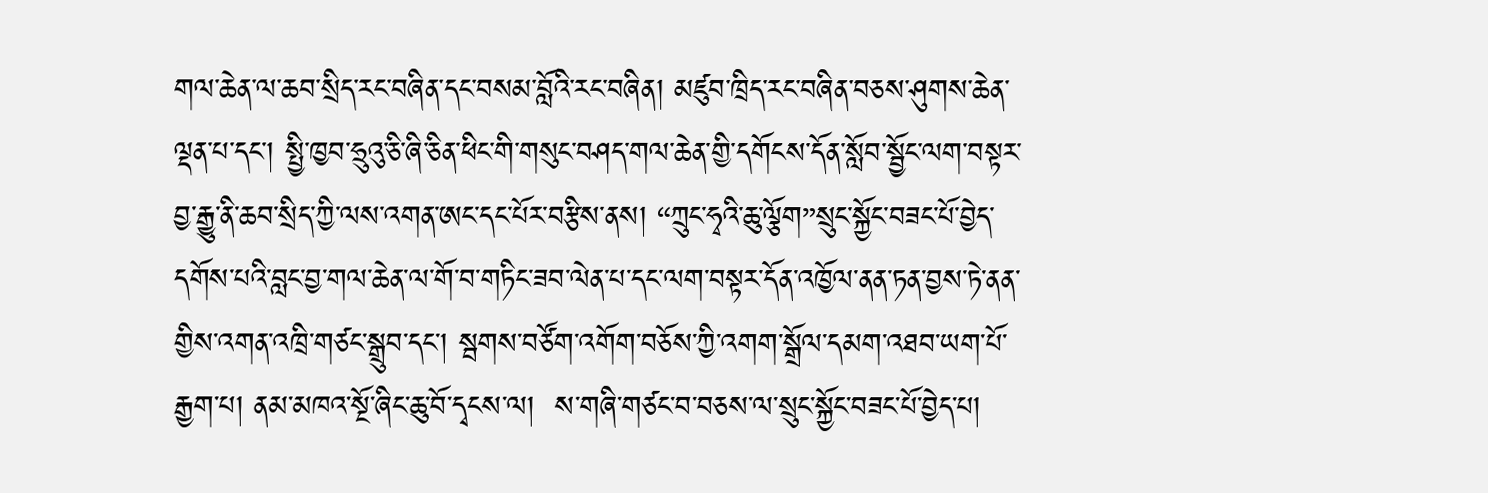གལ་ཆེན་ལ་ཆབ་སྲིད་རང་བཞིན་དང་བསམ་བློའི་རང་བཞིན། མཛུབ་ཁྲིད་རང་བཞིན་བཅས་ཤུགས་ཆེན་ལྡན་པ་དང་། སྤྱི་ཁྱབ་ཧྲུའུ་ཅི་ཞི་ཅིན་ཕིང་གི་གསུང་བཤད་གལ་ཆེན་གྱི་དགོངས་དོན་སློབ་སྦྱོང་ལག་བསྟར་བྱ་རྒྱུ་ནི་ཆབ་སྲིད་ཀྱི་ལས་འགན་ཨང་དང་པོར་བརྩིས་ནས། “ཀྲུང་ཧྭའི་ཆུ་ལྕོག”སྲུང་སྐྱོང་བཟང་པོ་བྱེད་དགོས་པའི་བླང་བྱ་གལ་ཆེན་ལ་གོ་བ་གཏིང་ཟབ་ལེན་པ་དང་ལག་བསྟར་དོན་འཁྱོལ་ནན་ཏན་བྱས་ཏེ་ནན་གྱིས་འགན་འཁྲི་གཙང་སྒྲུབ་དང་། སྦགས་བཙོག་འགོག་བཅོས་ཀྱི་འགག་སྒྲོལ་དམག་འཐབ་ཡག་པོ་རྒྱག་པ། ནམ་མཁའ་སྔོ་ཞིང་ཆུ་བོ་དྭངས་ལ།  ས་གཞི་གཙང་བ་བཅས་ལ་སྲུང་སྐྱོང་བཟང་པོ་བྱེད་པ།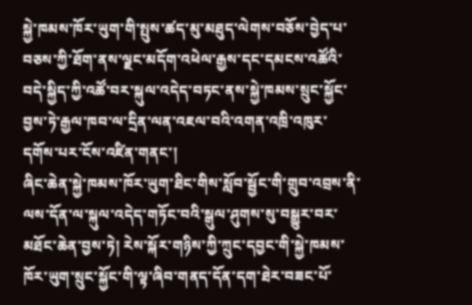སྐྱེ་ཁམས་ཁོར་ཡུག་གི་སྤུས་ཚད་མུ་མཐུད་ལེགས་བཅོས་བྱེད་པ་བཅས་ཀྱི་ཐོག་ནས་ལྗང་མདོག་འཕེལ་རྒྱས་དང་དམངས་འཚོའི་བདེ་སྐྱིད་ཀྱི་འཚོ་བར་སྐུལ་འདེད་བཏང་ནས་སྐྱེ་ཁམས་སྲུང་སྐྱོང་བྱས་ཏེ་རྒྱལ་ཁབ་ལ་དྲིན་ལན་འཇལ་བའི་འགན་འཁྲི་འཁུར་དགོས་པར་ངོས་འཛིན་གནང་།
ཞིང་ཆེན་སྐྱེ་ཁམས་ཁོར་ཡུག་ཐིང་གིས་སློབ་སྦྱོང་གི་གྲུབ་འབྲས་ནི་ལས་དོན་ལ་སྐུལ་འདེད་གཏོང་བའི་སྒུལ་ཤུགས་སུ་བསྒྱུར་བར་མཐོང་ཆེན་བྱས་ཏེ། རེས་སྐོར་གཉིས་ཀྱི་ཀྲུང་དབྱང་གི་སྐྱེ་ཁམས་ཁོར་ཡུག་སྲུང་སྐྱོང་གི་ལྟ་ཞིབ་གནད་དོན་དག་ཐེར་བཟང་པོ་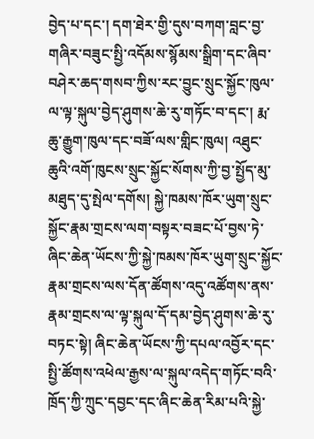བྱེད་པ་དང་། དག་ཐེར་གྱི་དུས་བཀག་བླང་བྱ་གཞིར་བཟུང་སྤྱི་འདོམས་སྙོམས་སྒྲིག་དང་ཞིབ་བཤེར་ཆད་གསབ་ཀྱིས་རང་བྱུང་སྲུང་སྐྱོང་ཁུལ་ལ་ལྟ་སྐུལ་བྱེད་ཤུགས་ཆེ་རུ་གཏོང་བ་དང་། རྨ་ཆུ་རྒྱུག་ཁུལ་དང་བཟོ་ལས་གླིང་ཁུལ། འཐུང་ཆུའི་འགོ་ཁུངས་སྲུང་སྐྱོང་སོགས་ཀྱི་བྱ་སྤྱོད་མུ་མཐུད་དུ་སྤེལ་དགོས། སྐྱེ་ཁམས་ཁོར་ཡུག་སྲུང་སྐྱོང་རྣམ་གྲངས་ལག་བསྟར་བཟང་པོ་བྱས་ཏེ་ཞིང་ཆེན་ཡོངས་ཀྱི་སྐྱེ་ཁམས་ཁོར་ཡུག་སྲུང་སྐྱོང་རྣམ་གྲངས་ལས་དོན་ཚོགས་འདུ་འཚོགས་ནས་རྣམ་གྲངས་ལ་ལྟ་སྐུལ་དོ་དམ་བྱེད་ཤུགས་ཆེ་རུ་བཏང་སྟེ། ཞིང་ཆེན་ཡོངས་ཀྱི་དཔལ་འབྱོར་དང་སྤྱི་ཚོགས་འཕེལ་རྒྱས་ལ་སྐུལ་འདེད་གཏོང་བའི་ཁྲོད་ཀྱི་ཀྲུང་དབྱང་དང་ཞིང་ཆེན་རིམ་པའི་སྐྱེ་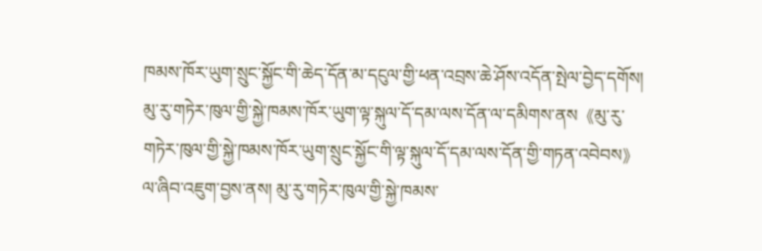ཁམས་ཁོར་ཡུག་སྲུང་སྐྱོང་གི་ཆེད་དོན་མ་དངུལ་གྱི་ཕན་འབྲས་ཆེ་ཤོས་འདོན་སྤེལ་བྱེད་དགོས། མུ་རུ་གཏེར་ཁུལ་གྱི་སྐྱེ་ཁམས་ཁོར་ཡུག་ལྟ་སྐུལ་དོ་དམ་ལས་དོན་ལ་དམིགས་ནས《མུ་རུ་གཏེར་ཁུལ་གྱི་སྐྱེ་ཁམས་ཁོར་ཡུག་སྲུང་སྐྱོང་གི་ལྟ་སྐུལ་དོ་དམ་ལས་དོན་གྱི་གཏན་འབེབས》ལ་ཞིབ་འཇུག་བྱས་ནས། མུ་རུ་གཏེར་ཁུལ་གྱི་སྐྱེ་ཁམས་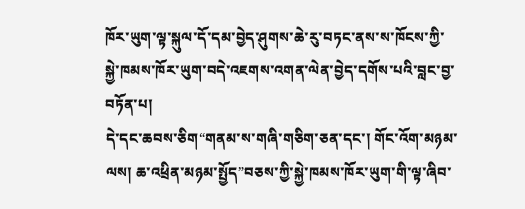ཁོར་ཡུག་ལྟ་སྐུལ་དོ་དམ་བྱེད་ཤུགས་ཆེ་རུ་བཏང་ནས་ས་ཁོངས་ཀྱི་སྐྱེ་ཁམས་ཁོར་ཡུག་བདེ་འཇགས་འགན་ལེན་བྱེད་དགོས་པའི་བླང་བྱ་བཏོན་པ།
དེ་དང་ཆབས་ཅིག“གནམ་ས་གཞི་གཅིག་ཅན་དང་། གོང་འོག་མཉམ་ལས། ཆ་འཕྲིན་མཉམ་སྤྱོད”བཅས་ཀྱི་སྐྱེ་ཁམས་ཁོར་ཡུག་གི་ལྟ་ཞིབ་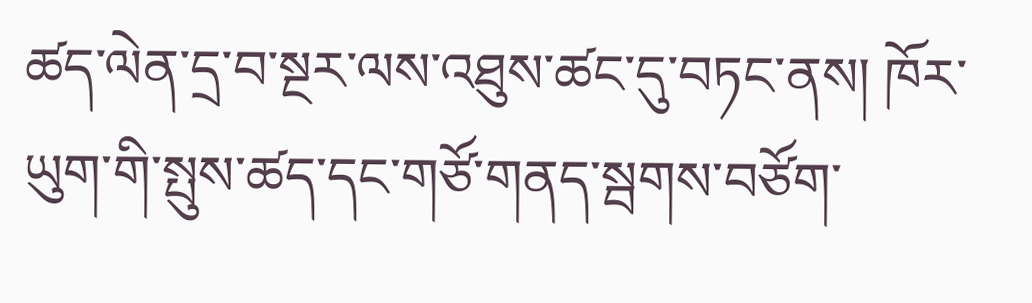ཚད་ལེན་དྲ་བ་སྔར་ལས་འཐུས་ཚང་དུ་བཏང་ནས། ཁོར་ཡུག་གི་སྤུས་ཚད་དང་གཙོ་གནད་སྦགས་བཙོག་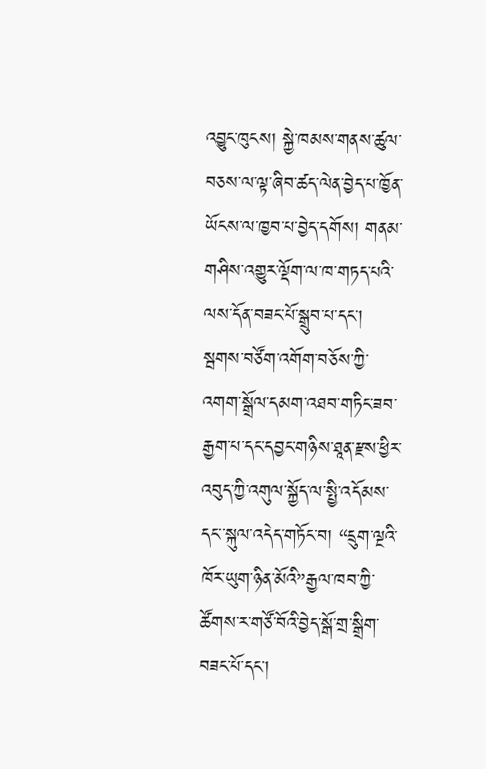འབྱུང་ཁུངས། སྐྱེ་ཁམས་གནས་ཚུལ་བཅས་ལ་ལྟ་ཞིབ་ཚད་ལེན་བྱེད་པ་ཁྱོན་ཡོངས་ལ་ཁྱབ་པ་བྱེད་དགོས། གནམ་གཤིས་འགྱུར་ལྡོག་ལ་ཁ་གཏད་པའི་ལས་དོན་བཟང་པོ་སྒྲུབ་པ་དང་། སྦགས་བཙོག་འགོག་བཅོས་ཀྱི་འགག་སྒྲོལ་དམག་འཐབ་གཏིང་ཟབ་རྒྱག་པ་དང་དབྱང་གཉིས་ཐཱན་རྫས་ཕྱིར་འབུད་ཀྱི་འགུལ་སྐྱོད་ལ་སྤྱི་འདོམས་དང་་སྐུལ་འདེད་གཏོང་བ། “དྲུག་ལྔའི་ཁོར་ཡུག་ཉིན་མོའི”རྒྱལ་ཁབ་ཀྱི་ཚོགས་ར་གཙོ་བོའི་བྱེད་སྒོ་གྲ་སྒྲིག་བཟང་པོ་དང་།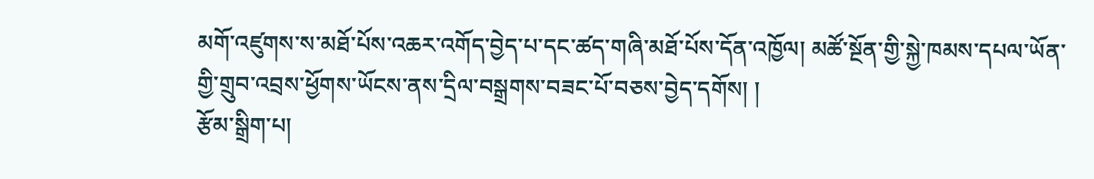མགོ་འཛུགས་ས་མཐོ་པོས་འཆར་འགོད་བྱེད་པ་དང་ཚད་གཞི་མཐོ་པོས་དོན་འཁྱོལ། མཚོ་སྔོན་གྱི་སྐྱེ་ཁམས་དཔལ་ཡོན་གྱི་གྲུབ་འབྲས་ཕྱོགས་ཡོངས་ནས་དྲིལ་བསྒྲགས་བཟང་པོ་བཅས་བྱེད་དགོས། །
རྩོམ་སྒྲིག་པ།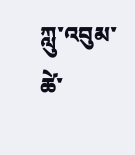ཀླུ་འབུམ་ཚེ་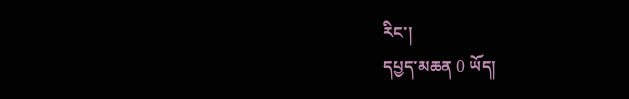རིང་།
དཔྱད་མཆན 0 ཡོད།